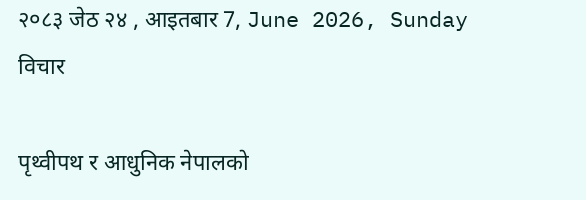२०८३ जेठ २४ , आइतबार 7, June 2026, Sunday
विचार

पृथ्वीपथ र आधुनिक नेपालको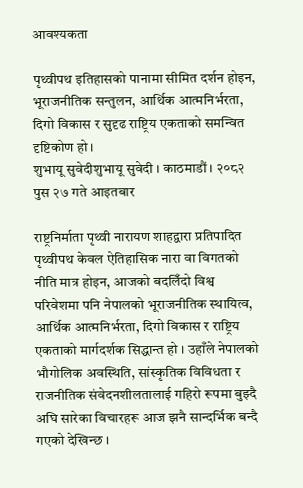आवश्यकता

पृथ्वीपथ इतिहासको पानामा सीमित दर्शन होइन, भूराजनीतिक सन्तुलन, आर्थिक आत्मनिर्भरता, दिगो विकास र सुदृढ राष्ट्रिय एकताको समन्वित दृष्टिकोण हो ।
शुभायू सुवेदीशुभायू सुवेदी । काठमाडौं । २०८२ पुस २७ गते आइतबार

राष्ट्रनिर्माता पृथ्वी नारायण शाहद्वारा प्रतिपादित पृथ्वीपथ केवल ऐतिहासिक नारा वा विगतको नीति मात्र होइन, आजको बदलिँदो विश्व परिवेशमा पनि नेपालको भूराजनीतिक स्थायित्व, आर्थिक आत्मनिर्भरता, दिगो विकास र राष्ट्रिय एकताको मार्गदर्शक सिद्धान्त हो । उहाँले नेपालको भौगोलिक अवस्थिति, सांस्कृतिक विविधता र राजनीतिक संवेदनशीलतालाई गहिरो रूपमा बुझ्दै अघि सारेका विचारहरू आज झनै सान्दर्भिक बन्दै गएको देखिन्छ ।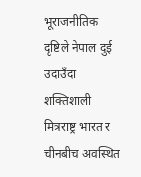भूराजनीतिक दृष्टिले नेपाल दुई उदाउँदा शक्तिशाली मित्रराष्ट्र भारत र चीनबीच अवस्थित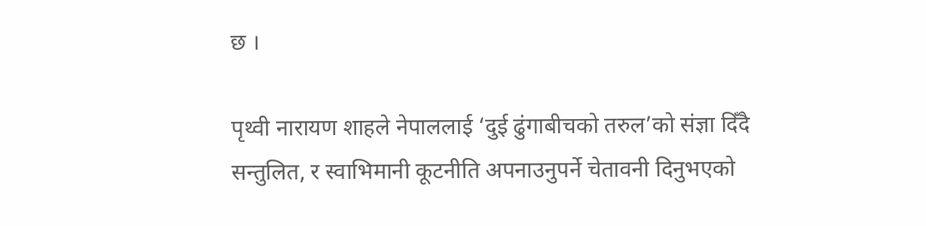छ ।

पृथ्वी नारायण शाहले नेपाललाई ‘दुई ढुंगाबीचको तरुल’को संज्ञा दिँदै सन्तुलित, र स्वाभिमानी कूटनीति अपनाउनुपर्ने चेतावनी दिनुभएको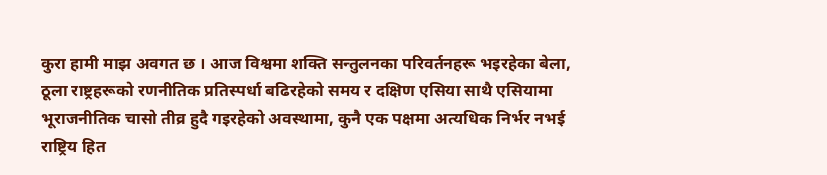कुरा हामी माझ अवगत छ । आज विश्वमा शक्ति सन्तुलनका परिवर्तनहरू भइरहेका बेला, ठूला राष्ट्रहरूको रणनीतिक प्रतिस्पर्धा बढिरहेको समय र दक्षिण एसिया साथै एसियामा भूराजनीतिक चासो तीव्र हुदै गइरहेको अवस्थामा, कुनै एक पक्षमा अत्यधिक निर्भर नभई राष्ट्रिय हित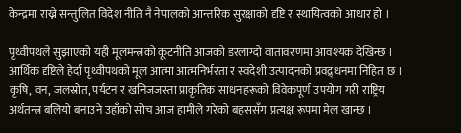केन्द्रमा राख्ने सन्तुलित विदेश नीति नै नेपालको आन्तरिक सुरक्षाको दृष्टि र स्थायित्वको आधार हो ।

पृथ्वीपथले सुझाएको यही मूलमन्त्रको कूटनीति आजको डरलाग्दो वातावरणमा आवश्यक देखिन्छ । आर्थिक दृष्टिले हेर्दा पृथ्वीपथको मूल आत्मा आत्मनिर्भरता र स्वदेशी उत्पादनको प्रवद्र्धनमा निहित छ । कृषि, वन, जलस्रोत, पर्यटन र खनिजजस्ता प्राकृतिक साधनहरूको विवेकपूर्ण उपयोग गरी राष्ट्रिय अर्थतन्त्र बलियो बनाउने उहाँको सोच आज हामीले गरेको बहससँग प्रत्यक्ष रूपमा मेल खान्छ ।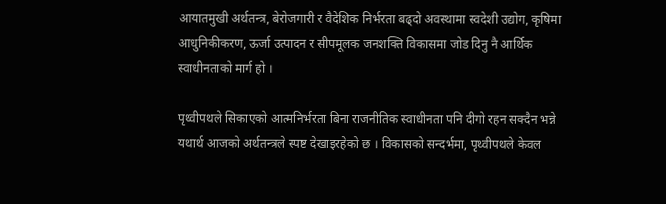आयातमुखी अर्थतन्त्र, बेरोजगारी र वैदेशिक निर्भरता बढ्दो अवस्थामा स्वदेशी उद्योग, कृषिमा आधुनिकीकरण, ऊर्जा उत्पादन र सीपमूलक जनशक्ति विकासमा जोड दिनु नै आर्थिक स्वाधीनताको मार्ग हो ।

पृथ्वीपथले सिकाएको आत्मनिर्भरता बिना राजनीतिक स्वाधीनता पनि दीगो रहन सक्दैन भन्ने यथार्थ आजको अर्थतन्त्रले स्पष्ट देखाइरहेको छ । विकासको सन्दर्भमा, पृथ्वीपथले केवल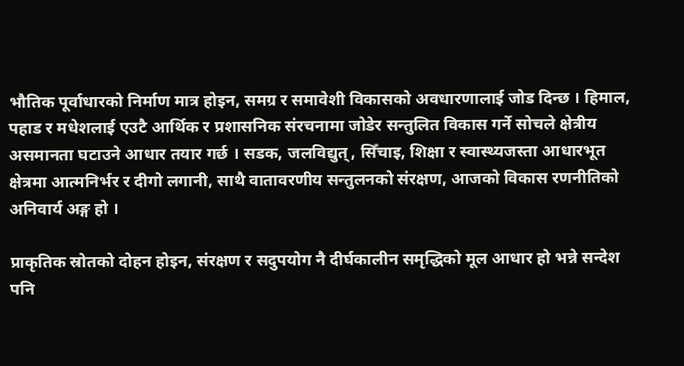भौतिक पूर्वाधारको निर्माण मात्र होइन, समग्र र समावेशी विकासको अवधारणालाई जोड दिन्छ । हिमाल, पहाड र मधेशलाई एउटै आर्थिक र प्रशासनिक संरचनामा जोडेर सन्तुलित विकास गर्ने सोचले क्षेत्रीय असमानता घटाउने आधार तयार गर्छ । सडक, जलविद्युत्, सिँचाइ, शिक्षा र स्वास्थ्यजस्ता आधारभूत क्षेत्रमा आत्मनिर्भर र दीगो लगानी, साथै वातावरणीय सन्तुलनको संरक्षण, आजको विकास रणनीतिको अनिवार्य अङ्ग हो ।

प्राकृतिक स्रोतको दोहन होइन, संरक्षण र सदुपयोग नै दीर्घकालीन समृद्धिको मूल आधार हो भन्ने सन्देश पनि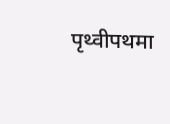पृथ्वीपथमा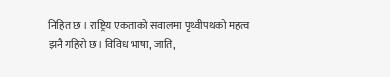निहित छ । राष्ट्रिय एकताको सवालमा पृथ्वीपथको महत्व झनै गहिरो छ। विविध भाषा, जाति,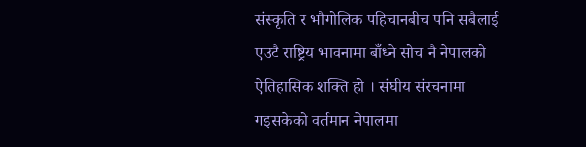संस्कृति र भौगोलिक पहिचानबीच पनि सबैलाई एउटै राष्ट्रिय भावनामा बाँध्ने सोच नै नेपालको ऐतिहासिक शक्ति हो । संघीय संरचनामा गइसकेको वर्तमान नेपालमा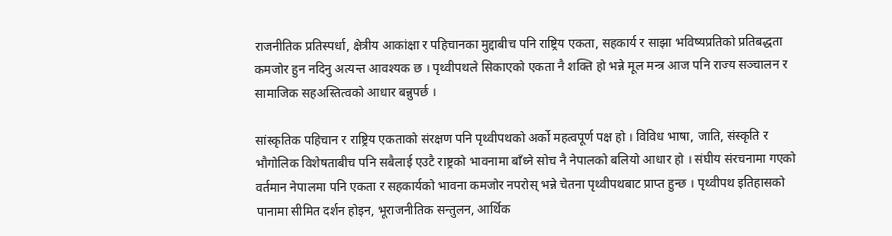राजनीतिक प्रतिस्पर्धा, क्षेत्रीय आकांक्षा र पहिचानका मुद्दाबीच पनि राष्ट्रिय एकता, सहकार्य र साझा भविष्यप्रतिको प्रतिबद्धता कमजोर हुन नदिनु अत्यन्त आवश्यक छ । पृथ्वीपथले सिकाएको एकता नै शक्ति हो भन्ने मूल मन्त्र आज पनि राज्य सञ्चालन र सामाजिक सहअस्तित्वको आधार बन्नुपर्छ ।

सांस्कृतिक पहिचान र राष्ट्रिय एकताको संरक्षण पनि पृथ्वीपथको अर्को महत्वपूर्ण पक्ष हो । विविध भाषा, जाति, संस्कृति र भौगोलिक विशेषताबीच पनि सबैलाई एउटै राष्ट्रको भावनामा बाँध्ने सोच नै नेपालको बलियो आधार हो । संघीय संरचनामा गएको वर्तमान नेपालमा पनि एकता र सहकार्यको भावना कमजोर नपरोस् भन्ने चेतना पृथ्वीपथबाट प्राप्त हुन्छ । पृथ्वीपथ इतिहासको पानामा सीमित दर्शन होइन, भूराजनीतिक सन्तुलन, आर्थिक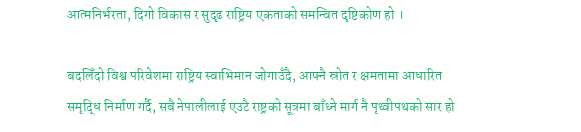आत्मनिर्भरता, दिगो विकास र सुदृढ राष्ट्रिय एकताको समन्वित दृष्टिकोण हो ।

बदलिँदो विश्व परिवेशमा राष्ट्रिय स्वाभिमान जोगाउँदै, आफ्नै स्रोत र क्षमतामा आधारित समृद्धि निर्माण गर्दै, सबै नेपालीलाई एउटै राष्ट्रको सूत्रमा बाँध्ने मार्ग नै पृथ्वीपथको सार हो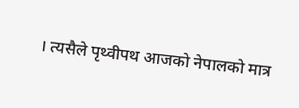। त्यसैले पृथ्वीपथ आजको नेपालको मात्र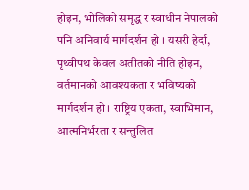होइन, भोलिको समृद्ध र स्वाधीन नेपालको पनि अनिवार्य मार्गदर्शन हो । यसरी हेर्दा, पृथ्वीपथ केवल अतीतको नीति होइन, वर्तमानको आवश्यकता र भविष्यको मार्गदर्शन हो । राष्ट्रिय एकता, स्वाभिमान, आत्मनिर्भरता र सन्तुलित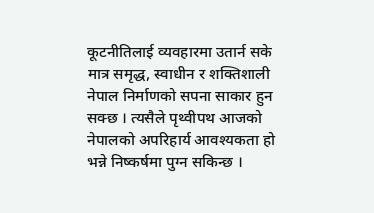कूटनीतिलाई व्यवहारमा उतार्न सके मात्र समृद्ध, स्वाधीन र शक्तिशाली नेपाल निर्माणको सपना साकार हुन सक्छ । त्यसैले पृथ्वीपथ आजको नेपालको अपरिहार्य आवश्यकता हो भन्ने निष्कर्षमा पुग्न सकिन्छ ।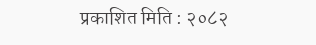प्रकाशित मिति : २०८२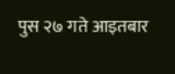पुस २७ गते आइतबार